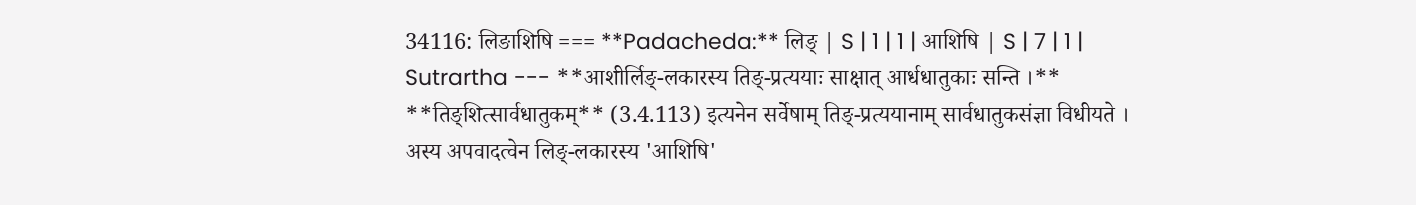34116: लिङाशिषि === **Padacheda:** लिङ् | S | 1 | 1 | आशिषि | S | 7 | 1 | Sutrartha --- **आशीर्लिङ्-लकारस्य तिङ्-प्रत्ययाः साक्षात् आर्धधातुकाः सन्ति ।** **तिङ्शित्सार्वधातुकम्** (3.4.113) इत्यनेन सर्वेषाम् तिङ्-प्रत्ययानाम् सार्वधातुकसंज्ञा विधीयते । अस्य अपवादत्वेन लिङ्-लकारस्य 'आशिषि'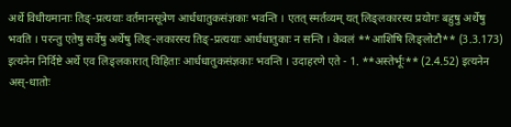अर्थे विधीयमानाः तिङ्-प्रत्ययाः वर्तमानसूत्रेण आर्धधातुकसंज्ञकाः भवन्ति । एतत् स्मर्तव्यम् यत् लिङ्लकारस्य प्रयोगः बहुषु अर्थेषु भवति । परन्तु एतेषु सर्वेषु अर्थेषु लिङ्-लकारस्य तिङ्-प्रत्ययाः आर्धधातुकाः न सन्ति । केवलं **आशिषि लिङ्लोटौ** (3.3.173) इत्यनेन निर्दिष्टे अर्थे एव लिङ्लकारात् विहिताः आर्धधातुकसंज्ञकाः भवन्ति । उदाहरणे एते - 1. **अस्तेर्भूः** (2.4.52) इत्यनेन अस्-धातोः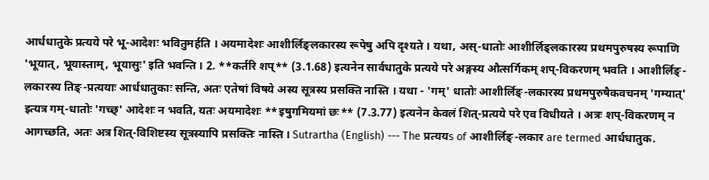आर्धधातुके प्रत्यये परे भू-आदेशः भवितुमर्हति । अयमादेशः आशीर्लिङ्लकारस्य रूपेषु अपि दृश्यते । यथा, अस्-धातोः आशीर्लिङ्लकारस्य प्रथमपुरुषस्य रूपाणि 'भूयात्, भूयास्ताम्, भूयासुः' इति भवन्ति । 2. **कर्तरि शप्** (3.1.68) इत्यनेन सार्वधातुके प्रत्यये परे अङ्गस्य औत्सर्गिकम् शप्-विकरणम् भवति । आशीर्लिङ्-लकारस्य तिङ्-प्रत्ययाः आर्धधातुकाः सन्ति, अतः एतेषां विषये अस्य सूत्रस्य प्रसक्ति नास्ति । यथा - 'गम्' धातोः आशीर्लिङ्-लकारस्य प्रथमपुरुषैकवचनम् 'गम्यात्' इत्यत्र गम्-धातोः 'गच्छ्' आदेशः न भवति, यतः अयमादेशः **इषुगमियमां छः** (7.3.77) इत्यनेन केवलं शित्-प्रत्यये परे एव विधीयते । अत्रः शप्-विकरणम् न आगच्छति, अतः अत्र शित्-विशिष्टस्य सूत्रस्यापि प्रसक्तिः नास्ति । Sutrartha (English) --- The प्रत्ययs of आशीर्लिङ्-लकार are termed आर्धधातुक.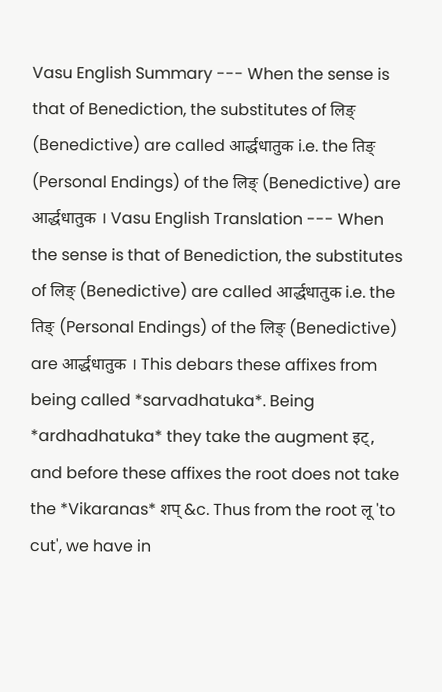Vasu English Summary --- When the sense is that of Benediction, the substitutes of लिङ् (Benedictive) are called आर्द्धधातुक i.e. the तिङ् (Personal Endings) of the लिङ् (Benedictive) are आर्द्धधातुक । Vasu English Translation --- When the sense is that of Benediction, the substitutes of लिङ् (Benedictive) are called आर्द्धधातुक i.e. the तिङ् (Personal Endings) of the लिङ् (Benedictive) are आर्द्धधातुक । This debars these affixes from being called *sarvadhatuka*. Being *ardhadhatuka* they take the augment इट्, and before these affixes the root does not take the *Vikaranas* शप् &c. Thus from the root लू 'to cut', we have in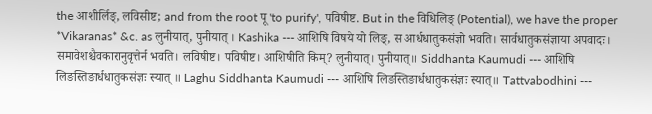the आशीर्लिङ्, लविसीष्ट; and from the root पू 'to purify', पविषीष्ट. But in the विधिलिङ् (Potential), we have the proper *Vikaranas* &c. as लुनीयात्, पुनीयात् । Kashika --- आशिषि विषये यो लिङ्, स आर्धधातुकसंज्ञो भवति। सार्वधातुकसंज्ञाया अपवादः। समावेशश्चैवकारानुवृत्तेर्न भवति। लविषीष्ट। पविषीष्ट। आशिषीति किम्? लुनीयात्। पुनीयात्॥ Siddhanta Kaumudi --- आशिषि लिङस्तिङार्धधातुकसंज्ञः स्यात् ॥ Laghu Siddhanta Kaumudi --- आशिषि लिङस्तिङार्धधातुकसंज्ञः स्यात्॥ Tattvabodhini ---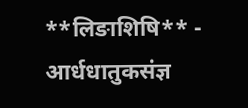**लिङाशिषि** - आर्धधातुकसंज्ञ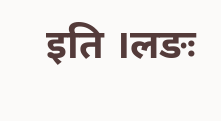इति ।लङः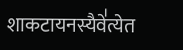शाकटायनस्यैवे॑त्येत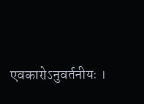एवकारोऽनुवर्तनीयः ।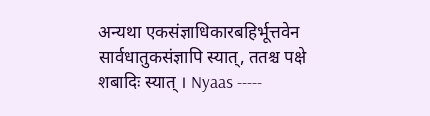अन्यथा एकसंज्ञाधिकारबहिर्भूत्तवेन सार्वधातुकसंज्ञापि स्यात्, ततश्च पक्षे शबादिः स्यात् । Nyaas -----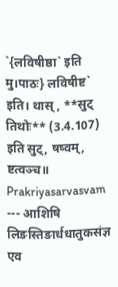`{लविषीष्ठा` इति मु।पाठः} लविषीष्ट` इति। थास् , **सुट् तिथोः** (3.4.107) इति सुट्, षष्वम्, ष्टत्वञ्च॥ Prakriyasarvasvam --- आशिषि लिङस्तिङार्धधातुकसंज्ञ एव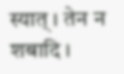स्यात् । तेन न शबादि ।